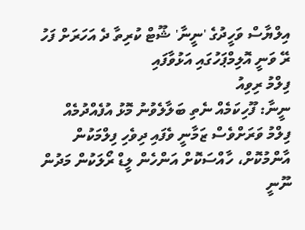އިލްޔާސް ވަހީދުގެ 'ނީނާ' ޝޫޓް ކުރިތާ ދެ އަހަރަށް ފަހު ރޭ ވަނީ އޮލިމްޕަހުގައި އަޅުވާފައި
ފިލްމު ރިވިއު
ނީނާ: ފޫހިކަމެއް ނެތި ބަލާލެވުނު މޮޅު އުފެއްދުމެއް
ފިލްމު ވަރަށްވެސް ޒަމާނީ ވެފައި ދިވެހި ފިލްމަކުން އާންމުކޮށް، ހާއްސަކޮށް އަންހެން ލީޑް ރޯލަކުން މަދުން ނޫނީ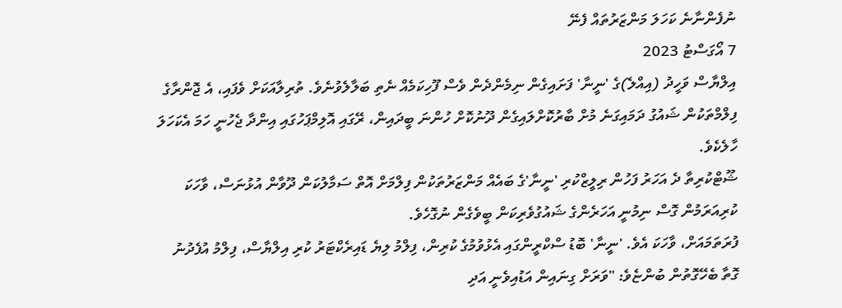ނުފެންނާނެ ކަހަލަ މަންޒަރުތައް ފެނޭ
7 އޯގަސްޓު 2023
އިލްޔާސް ވަހީދު (އިއްލެ)ގެ 'ނީނާ' ފަށައިގެން ނިމެންދެން ވެސް ފޫހިކަމެއް ނެތި ބަލާލެވުނެވެ. ތުރިލާއަކަށް ވެފައި، އެ ޖޮންރާގެ ފިލްމްތަކުން ޝައުގު ދަމައިގަނެ މުށް ބާރުކޮށްލައިގެން ދޫނުކޮށް ހުންނަ ބީދައިން، ރޭގައި އޮލިމްޕަހުގައި އިންދާ ޖެހުނީ ހަމަ އެކަހަލަ ހާލެކެވެ.
ޝޫޓްކުރިތާ ދެ އަހަރު ފަހުން ރިލީޒްކުރި 'ނީނާ'ގެ ބައެއް މަންޒަރުތަކުން ފިލްމަށް އޮތް ސަމާލުކަން ދޫވާން އުޅުނަސް، ވާހަކަ ކުރިއަރަމުން ގޮސް ނިމުނީ އަހަރެންގެ ޝައުގުވެރިކަން ބީވެގެން ނުގޮހެވެ.
ފުރަތަމައަށް، ވާހަކަ އެވެ. 'ނީނާ' ބޮޑު ސްކްރީންގައި އެޅުވުމުގެ ކުރިން، ފިލްމު ލިޔެ ޑައިރެކްޓަރު ކުރި އިލްޔާސް، ފިލްމު އުފެދުނު ގޮތާ ބެހޭގޮތުން ބުންޏެވެ: "ވަރަށް ގިނައިން އަޑުއިވެނީ އަދި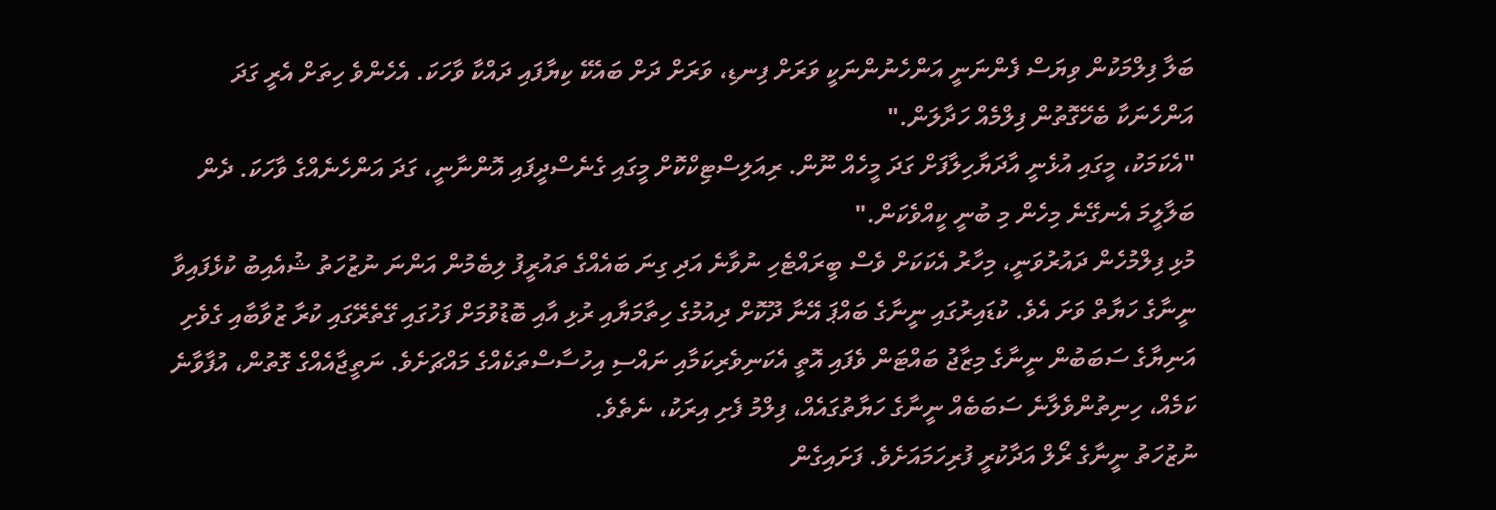ބަލާ ފިލްމަކުން ވިޔަސް ފެންނަނީ އަންހެނުންނަކީ ވަރަށް ފިނޑި، ވަރަށް ދަށް ބައެކޭ ކިޔާފައި ދައްކާ ވާހަކަ. އެހެންވެ ހިތަށް އެރީ ގަދަ އަންހެނަކާ ބެހޭގޮތުން ފިލްމެއް ހަދާލަން."
"އެކަމަކު، މީގައި އުޅެނީ އާދަޔާހިލާފަށް ގަދަ މީހެއް ނޫން. ރިއަލިސްޓިކްކޮށް މީގައި ގެނެސްދީފައި އޮންނާނީ، ގަދަ އަންހެނެއްގެ ވާހަކަ. ދެން ބަލާލީމަ އެނގޭނެ މިހެން މި ބުނީ ކީއްވެކަން."
މުޅި ފިލްމުހެން ދައުރުވަނީ، މިހާރު އެކަކަށް ވެސް ބީރައްޓެހި ނުވާނެ އަދި ގިނަ ބައެއްގެ ތައުރީފު ލިބެމުން އަންނަ ނުޒުހަތު ޝުއެއިބު ކުޅެފައިވާ ނީނާގެ ހަޔާތް ވަށަ އެވެ. ކުޑައިރުގައި ނީނާގެ ބައްޕަ އޭނާ ދޫކޮށް ދިއުމުގެ ހިތާމަޔާއި ރުޅި އާއި ބޮޑުވުމަށް ފަހުގައި ގޭތެރޭގައި ކުރާ ޒުވާބާއި ގެވެށި އަނިޔާގެ ސަބަބުން ނީނާގެ މިޒާޖު ބައްޓަން ވެފައި އޮތީ އެކަނިވެރިކަމާއި ނައްސި އިހުސާސްތަކެއްގެ މައްޗަށެވެ. ނަތީޖާއެއްގެ ގޮތުން، އުފާވާނެ ކަމެއް، ހިނިތުންވެލާނެ ސަބަބެއް ނީނާގެ ހަޔާތުގައެއް، ފިލްމު ފެށި އިރަކު، ނެތެވެ.
ނުޒުހަތު ނީނާގެ ރޯލް އަދާކުރީ ފުރިހަމައަށެވެ. ފަށައިގެން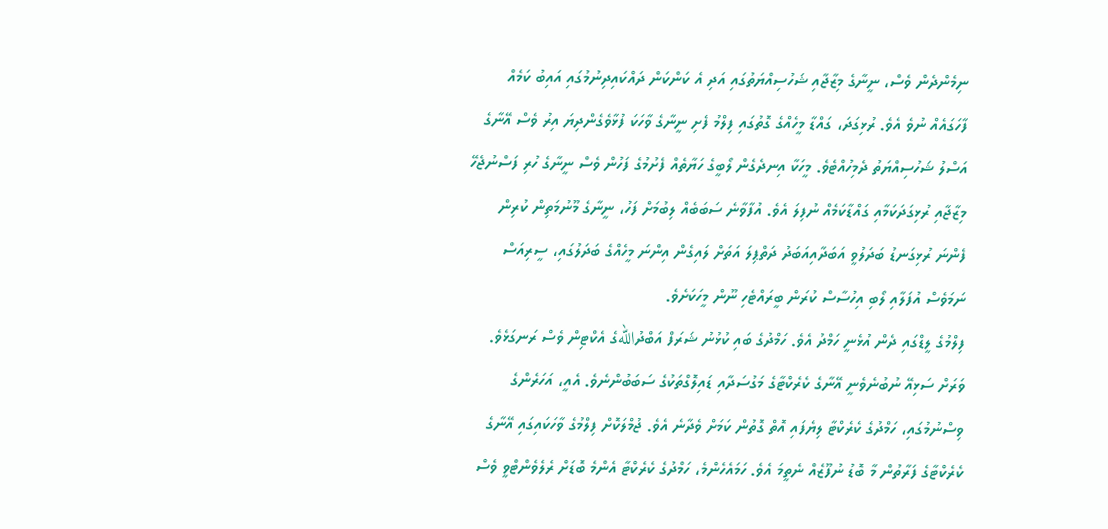ނިމެންދެން ވެސް، ނީނާގެ މިޒާޖާއި ޝަހުސިއްޔަތުގައި އަދި އެ ކަންކަން ދައްކައިދިނުމުގައި އައިބު ކަމެއް ފާހަގައެއް ނުވެ އެވެ. ރުޅިގަދަ، ގައްޑާ މީހެއްގެ ގޮތުގައި ފިލްމު ފެށި ނީނާގެ ވާހަކަ ފުޅާވެގެންދިޔަ އިރު ވެސް އޭނާގެ އަސްލު ޝަހުސިއްޔަތު ދެމިހުއްޓެވެ. މީހަކާ އިނދެގެން ލޯބީގެ ހަޔާތެއް ފެށުމުގެ ފަހުން ވެސް ނީނާގެ ހުރި ފަސްނުޖެހޭ މިޒާޖާއި ރުޅިގަދަކަމާއި ގައްޑާކަމެއް ނުފިލަ އެވެ. އުފާވާނެ ސަބަބެއް ލިބުމަށް ފަހު، ނީނާގެ މޫނުމަތިން ކުރިން ފެންނަ ރުޅިގަނޑު ބަދަލުވީ އަބަދާއިއަބަދު ދަތްޕިލަ އަތަށް ލައިގެން އިންނަ މީހެއްގެ ބަދަލުގައި، ސީރިއަސް ނަމަވެސް އުފަލާއި ލޯބި އިހުސާސް ކުރަން ބީރައްޓެހި ނޫން މީހަކަށެވެ.
ފިލްމުގެ ލީޑްގައި ދެން އުޅެނީ ހަމްދު އެވެ. ހަމްދުގެ ބައި ކުޅުނު ޝަރަފް އަބްދުاللهގެ އެކްޓިން ވެސް ރަނގަޅެވެ. ވަރަށް ސަޅިއޭ ނުބުނެވެނީ އޭނާގެ ކެރެކްޓާގެ މަގުސަދާއި ޑައިލޮގްތަކުގެ ސަބަބުންނެވެ. އެއީ، އަހަރެންގެ ވިސްނުމުގައި، ހަމްދުގެ ކެރެކްޓާ ލިޔެފައި އޮތް ގޮތުން ކަމަށް ވެދާނެ އެވެ. ޖުމްލަކޮށް ފިލްމުގެ ވާހަކައިގައި އޭނާގެ ކެރެކްޓާގެ ފަރާތުން މާ ބޮޑު ނުފޫޒެއް ނެތީމަ އެވެ. ހަމައެހެންމެ، ހަމްދުގެ ކެރެކްޓާ އެންމެ ބޮޑަށް ރެލެވެންޓްވީ ވެސް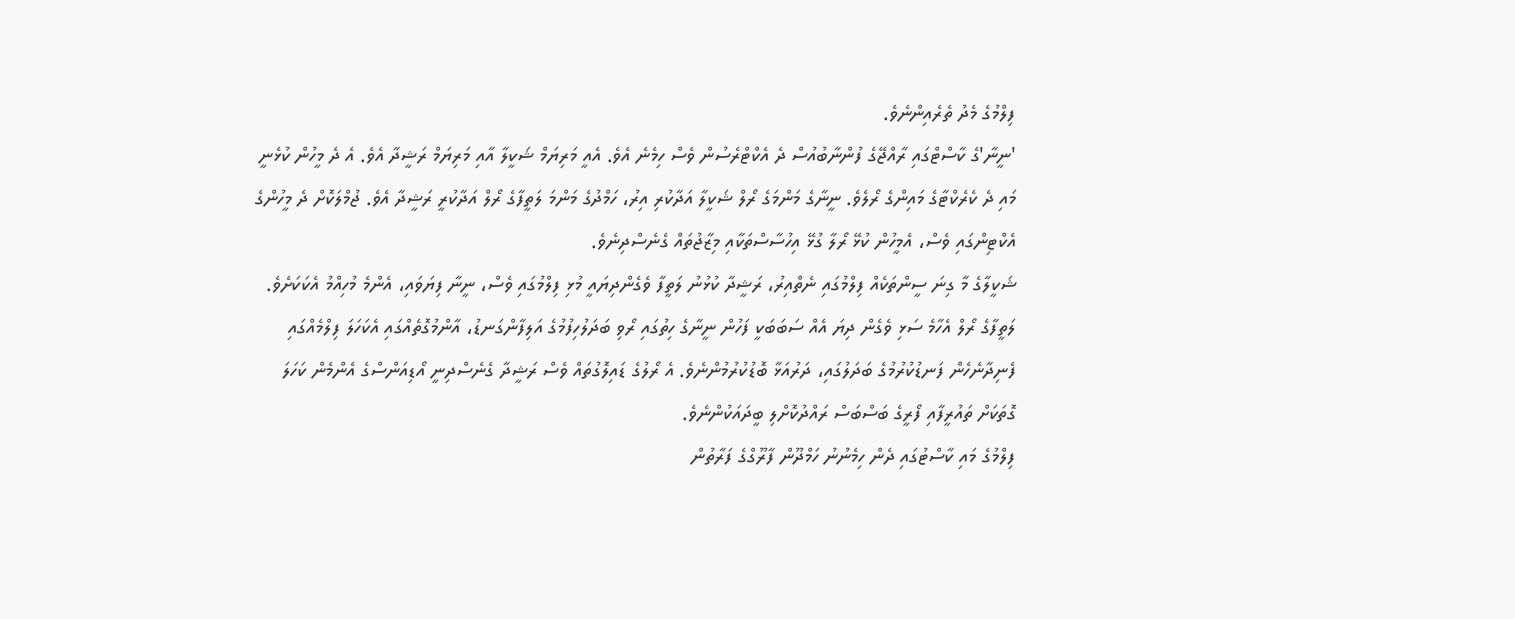ފިލްމުގެ މެދު ތެރެއިންނެވެ.
'ނީނާ'ގެ ކާސްޓްގައި ރާއްޖޭގެ ފުންނާބުއުސް ދެ އެކްޓްރެސުން ވެސް ހިމެނެ އެވެ. އެއީ މަރިޔަމް ޝަކީލާ އާއި މަރިޔަމް ރަޝީދާ އެވެ. އެ ދެ މީހުން ކުޅެނީ މައި ދެ ކެރެކްޓާގެ މައިންގެ ރޯލެވެ. ނީނާގެ މަންމަގެ ރޯލް ޝަކީލާ އަދާކުރި އިރު، ހަމްދުގެ މަންމަ ލަތީފާގެ ރޯލް އަދާކުރީ ރަޝީދާ އެވެ. ޖުމްލަކޮށް ދެ މީހުންގެ އެކްޓިންގައި ވެސް، އެމީހުން ކުޅޭ ރޯލާ ގުޅޭ އިހުސާސްތަކާއި މިޒާޖުތައް ގެނެސްދިނެވެ.
ޝަކީލާގެ މާ ގިނަ ސީންތަކެއް ފިލްމުގައި ނެތްއިރު، ރަޝީދާ ކުޅުނު ލަތީފާ ވެގެންދިޔައީ މުޅި ފިލްމުގައި ވެސް، ނީނާ ފިޔަވައި، އެންމެ މުހިއްމު އެކަކަށެވެ. ލަތީފާގެ ރޯލް އެހާމެ ސަޅި ވެގެން ދިޔަ އެއް ސަބަބަކީ ފަހުން ނީނާގެ ހިތުގައި ރޯވި ބަދަލުހިފުމުގެ އަލިފާންގަނޑު، އާންމުގޮތެއްގައި އެކަހަލަ ފިލްމެއްގައި ފެނިދާނެހެން ފަނޑުކުރުމުގެ ބަދަލުގައި، ދަރުއަޅާ ބޮޑުކުރުމުންނެވެ. އެ ރޯލުގެ ޑައިލޮގުތައް ވެސް ރަޝީދާ ގެނެސްދިނީ އޯޑިއަންސްގެ އެންމެން ކަހަލަ ގޮތަކަށް ތައުރީފާއި ފޯރީގެ ބަސްބަސް ރައްދުކޮށްލި ބީދައަކުންނެވެ.
ފިލްމުގެ މައި ކާސްޓުގައި ދެން ހިމެނުނު ހަމްދޫން ފާރޫގްގެ ފަރާތުން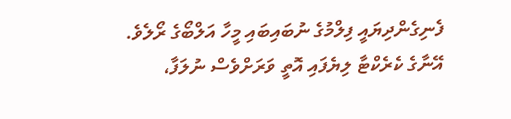ފެނިގެންދިޔައީ ފިލްމުގެ ނުބައިބައި މީހާ އަލްބޯގެ ރޯލެވެ. އޭނާގެ ކެރެކްޓާ ލިޔެފައި އޮތީ ވަރަށްވެސް ނުލަފާ،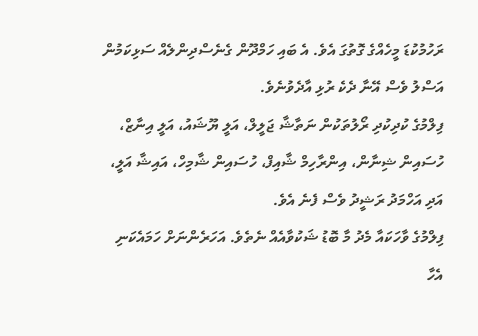ރަހުމުކުޑަ މީހެއްގެ ގޮތުގަ އެވެ. އެ ބައި ހަމްދޫން ގެނެސްދިންލެއް ސަޅިކަމުން އަސްލު ވެސް އޭނާ ދެކެ ރުޅި އާދެވުނެވެ.
ފިލްމުގެ ކުދިކުދި ރޯލުތަކުން ނަތާޝާ ޖަލީލް، އަލީ ޔޫޝައު، އަލީ އިނާޒް، ހުސައިން ޝިނާން، އިންރާހިމް ޝާއިފް، ހުސައިން ޝާމިހް، އައިޝާ އަލީ، އަދި އަހްމަދު ރަޝީދު ވެސް ފެނެ އެވެ.
ފިލްމުގެ ވާހަކައާ މެދު މާ ބޮޑު ޝަކުވާއެއް ނެތެވެ. އަހަރެންނަށް ހަމައެކަނި އެހާ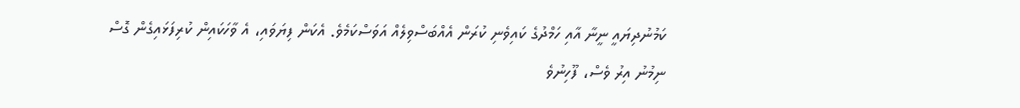ކަމުނުދިޔައީ ނީނާ އާއި ހަމްދުގެ ކައިވެނި ކުރަން އެއްބަސްވިލެއް އަވަސްކަމެވެ. އެކަން ފިޔަވައި، އެ ވާހަކައިން ކުރިފަޅައިގެން ގޮސް ނިމުނު އިރު ވެސް، ފޫހިނުވެ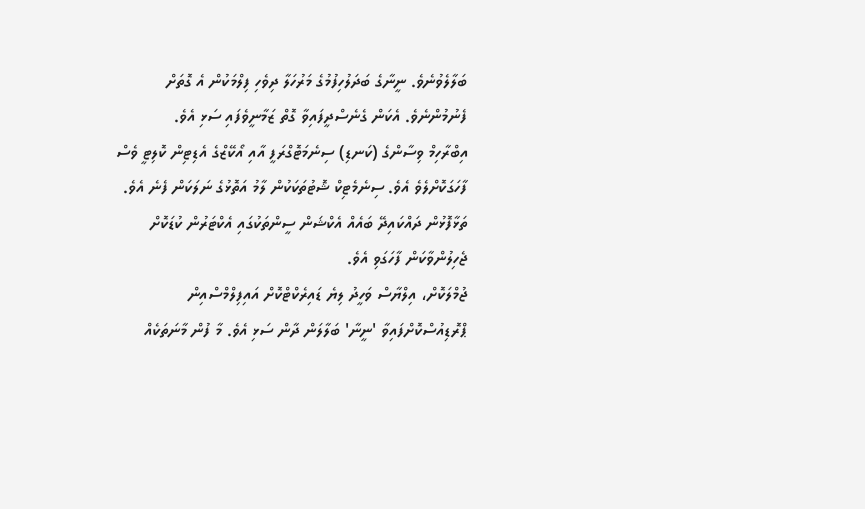ބަލާލެވުނެވެ. ނީނާގެ ބަދަލުހިފުމުގެ މަރުހަލާ ދިވެހި ފިލްމަކުން އެ ގޮތަށް ފެނުމުންނެވެ. އެކަން ގެނެސްދީފައިވާ ގޮތް ޒަމާނީވެފައި ސަޅި އެވެ.
އިބްރާހިމް ވިސާންގެ (ކަނޑި) ސިނެމަޓޮގްރަފީ އާއި އޯކޭޒްގެ އެޑިޓިން ކޮލިޓީ ވެސް ފާހަގަކޮށްލެވެ އެވެ. ސިނެމެޓިކް ޝޮޓުތަކަކުން ލާމު އަތޮޅުގެ ނަލަކަން ފެނެ އެވެ.
ތަޅާފޮޅުން ދައްކައިދޭ ބައެއް އެކްޝަން ސީންތަކުގައި އެކްޓަރުން ކުޑަކޮށް ޖެހިލުންވާކަން ފާހަގަވި އެވެ.
ޖުމްލަކޮށް، އިލްޔާސް ވަހީދު ލިޔެ ޑައިރެކްޓްކޮށް އައިފިލްމްސްއިން ޕްރޮޑިއުސްކޮށްފައިވާ 'ނީނާ' ބަލާލަން ދާން ސަޅި އެވެ. މާ ފުން މާނަތަކެއް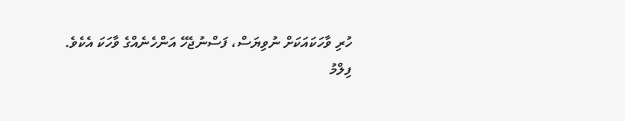ހުރި ވާހަކައަކަށް ނުވިޔަސް، ފަސްނުޖެހޭ އަންހެނެއްގެ ވާހަކަ އެކެވެ.
ފިލްމު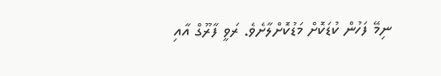ނިމޭ ފަހުން ކުޑަކޮށް މަޑުކޮށްލާށެވެ. ރަވީ ފާރޫގް އާއި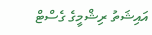އައިޝަތު ރިޝްމީގެ ގެސްޓް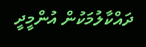ދައްކާލުމަކުން އުންމީދީ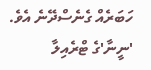ހަބަރެއް ގެނެސްދޭނެ އެވެ.
'ނީނާ'ގެ ޓްރެއިލާ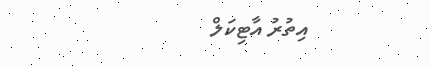އިތުރު އާޓިކަލް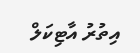އިތުރު އާޓިކަލް